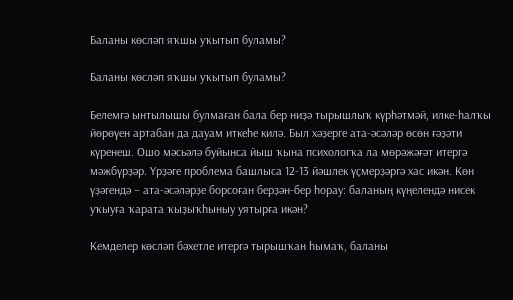Баланы көсләп яҡшы уҡытып буламы?

Баланы көсләп яҡшы уҡытып буламы?

Белемгә ынтылышы булмаған бала бер ниҙә тырышлыҡ күрһәтмәй, илке-һалҡы йөрөүен артабан да дауам иткеһе килә. Был хәҙерге ата-әсәләр өсөн ғәҙәти күренеш. Ошо мәсьәлә буйынса йыш ҡына психологҡа ла мөрәжәғәт итергә мәжбүрҙәр. Үрҙәге проблема башлыса 12-13 йәшлек үҫмерҙәргә хас икән. Көн үҙәгендә – ата-әсәләрҙе борсоған берҙән-бер һорау: баланың күңелендә нисек уҡыуға ҡарата ҡыҙыҡһыныу уятырға икән?

Кемделер көсләп бәхетле итергә тырышҡан һымаҡ, баланы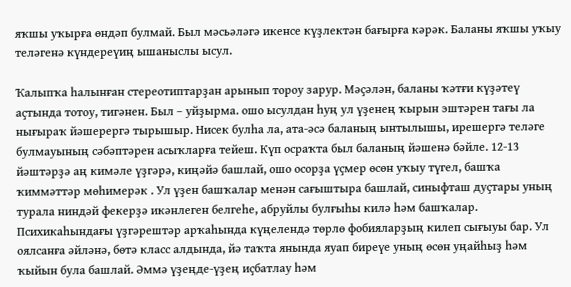яҡшы уҡырға өндәп булмай. Был мәсьәләгә икенсе күҙлектән бағырға кәрәк. Баланы яҡшы уҡыу теләгенә күндереүиң ышаныслы ысул.

Ҡалыпҡа һалынған стереотиптарҙан арынып тороу зарур. Мәҫәлән, баланы ҡәтғи күҙәтеү аҫтында тотоу, тигәнен. Был – уйҙырма. ошо ысулдан һуң ул үҙенең ҡырын эштәрен тағы ла нығыраҡ йәшерергә тырышыр. Нисек булһа ла, ата-әсә баланың ынтылышы, ирешергә теләге булмауының сәбәптәрен асыҡларға тейеш. Күп осраҡта был баланың йәшенә бәйле. 12-13 йәштәрҙә аң кимәле үҙгәрә, киңәйә башлай, ошо осорҙа үҫмер өсөн уҡыу түгел, башҡа ҡиммәттәр мөһимерәк . Ул үҙен башҡалар менән сағыштыра башлай, синыфташ дуҫтары уның турала ниндәй фекерҙә икәнлеген белгеһе, абруйлы булғыһы килә һәм башҡалар. Психикаһындағы үҙгәрештәр арҡаһында күңелендә төрлө фобияларҙың килеп сығыуы бар. Ул оялсанға әйләнә, бөтә класс алдында, йә таҡта янында яуап биреүе уның өсөн уңайһыҙ һәм ҡыйын була башлай. Әммә үҙеңде-үҙең иҫбатлау һәм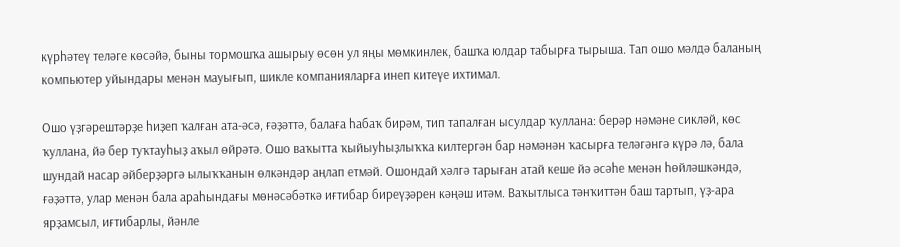күрһәтеү теләге көсәйә, быны тормошҡа ашырыу өсөн ул яңы мөмкинлек, башҡа юлдар табырға тырыша. Тап ошо мәлдә баланың компьютер уйындары менән мауығып, шикле компанияларға инеп китеүе ихтимал.

Ошо үҙгәрештәрҙе һиҙеп ҡалған ата-әсә, ғәҙәттә, балаға һабаҡ бирәм, тип тапалған ысулдар ҡуллана: берәр нәмәне сикләй, көс ҡуллана, йә бер туҡтауһыҙ аҡыл өйрәтә. Ошо ваҡытта ҡыйыуһыҙлыҡҡа килтергән бар нәмәнән ҡасырға теләгәнгә күрә лә, бала шундай насар әйберҙәргә ылыҡҡанын өлкәндәр аңлап етмәй. Ошондай хәлгә тарыған атай кеше йә әсәһе менән һөйләшкәндә, ғәҙәттә, улар менән бала араһындағы мөнәсәбәткә иғтибар биреүҙәрен кәңәш итәм. Ваҡытлыса тәнҡиттән баш тартып, үҙ-ара ярҙамсыл, иғтибарлы, йәнле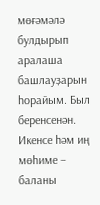мөғәмәлә булдырып аралаша башлауҙарын һорайым. Был беренсенән. Икенсе һәм иң мөһиме – баланы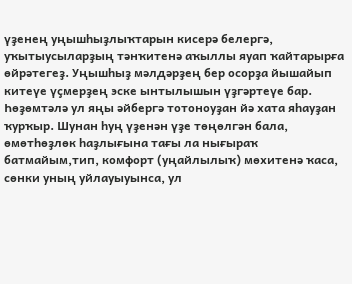үҙенең уңышһыҙлыҡтарын кисерә белергә, уҡытыусыларҙың тәнҡитенә аҡыллы яуап ҡайтарырға өйрәтегеҙ. Уңышһыҙ мәлдәрҙең бер осорҙа йышайып китеүе үҫмерҙең эске ынтылышын үҙгәртеүе бар. Һөҙөмтәлә ул яңы әйбергә тотоноуҙан йә хата яһауҙан ҡурҡыр. Шунан һуң үҙенән үҙе төңөлгән бала, өмөтһөҙлөк һаҙлығына тағы ла нығыраҡ батмайым,тип, комфорт (уңайлылыҡ) мөхитенә ҡаса, сөнки уның уйлауыуынса, ул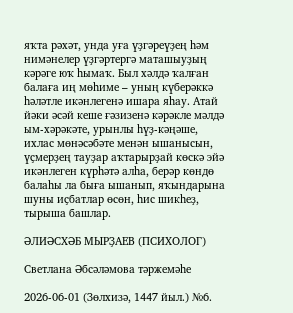яҡта рәхәт, унда уға үҙгәреүҙең һәм нимәнелер үҙгәртергә маташыуҙың кәрәге юҡ һымаҡ. Был хәлдә ҡалған балаға иң мөһиме – уның күберәккә һәләтле икәнлегенә ишара яһау. Атай йәки әсәй кеше ғәзизенә кәрәкле мәлдә ым-хәрәкәте, урынлы һүҙ-кәңәше, ихлас мөнәсәбәте менән ышанысын, үҫмерҙең тауҙар аҡтарырҙай көскә эйә икәнлеген күрһәтә алһа, берәр көндө балаһы ла быға ышанып, яҡындарына шуны иҫбатлар өсөн, һис шикһеҙ, тырыша башлар.

ӘЛИӘСХӘБ МЫРҘАЕВ (ПСИХОЛОГ)

Светлана Әбсәләмова тәржемәһе

2026-06-01 (Зөлхизә, 1447 йыл.) №6.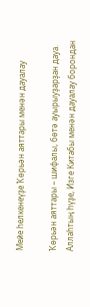Мейе һелкенеүҙе Ҡөрьән аяттары менән дауалау

Ҡөрьән аяттары – шифалы, бөтә ауырыуҙарҙан дауа. Аллаһтың һүҙе, Изге Китабы менән дауалау борондан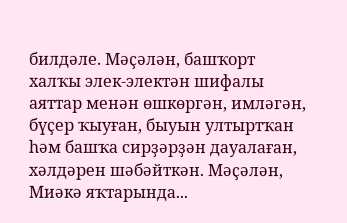билдәле. Мәҫәлән, башҡорт халҡы элек-электән шифалы аяттар менән өшкөргән, имләгән, бүҫер ҡыуған, быуын ултыртҡан һәм башҡа сирҙәрҙән дауалаған, хәлдәрен шәбәйткән. Мәҫәлән, Миәкә яҡтарында...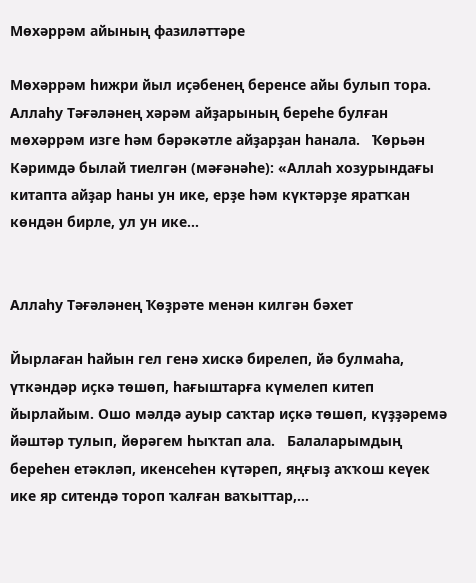Мөхәррәм айының фазиләттәре

Мөхәррәм һижри йыл иҫәбенең беренсе айы булып тора. Аллаһу Тәғәләнең хәрәм айҙарының береһе булған мөхәррәм изге һәм бәрәкәтле айҙарҙан һанала.   Ҡөрьән Кәримдә былай тиелгән (мәғәнәһе): «Аллаһ хозурындағы китапта айҙар һаны ун ике, ерҙе һәм күктәрҙе яратҡан көндән бирле, ул ун ике...


Аллаһу Тәғәләнең Ҡөҙрәте менән килгән бәхет

Йырлаған һайын гел генә хискә бирелеп, йә булмаһа, үткәндәр иҫкә төшөп, һағыштарға күмелеп китеп йырлайым. Ошо мәлдә ауыр саҡтар иҫкә төшөп, күҙҙәремә йәштәр тулып, йөрәгем һыҡтап ала.   Балаларымдың береһен етәкләп, икенсеһен күтәреп, яңғыҙ аҡҡош кеүек ике яр ситендә тороп ҡалған ваҡыттар,...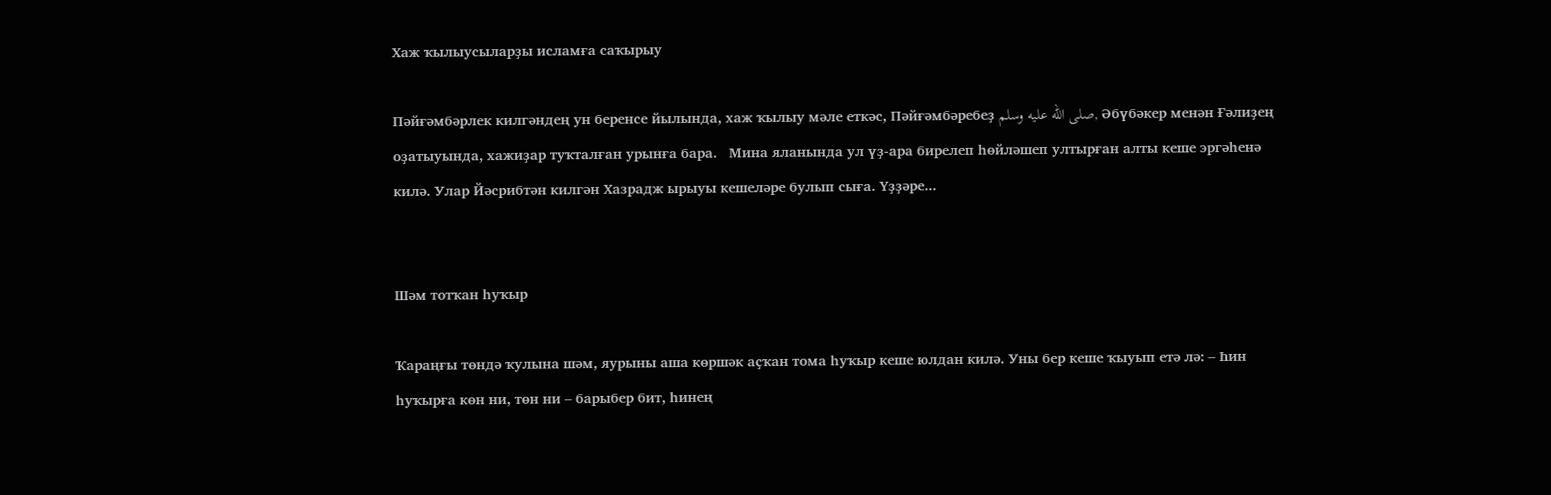Хаж ҡылыусыларҙы исламға саҡырыу

Пәйғәмбәрлек килгәндең ун беренсе йылында, хаж ҡылыу мәле еткәс, Пәйғәмбәребеҙ صلى الله عليه وسلم, Әбүбәкер менән Ғәлиҙең оҙатыуында, хажиҙар туҡталған урынға бара.   Мина яланында ул үҙ-ара бирелеп һөйләшеп ултырған алты кеше эргәһенә килә. Улар Йәсрибтән килгән Хазрадж ырыуы кешеләре булып сыға. Үҙҙәре...


Шәм тотҡан һуҡыр

Ҡараңғы төндә ҡулына шәм, яурыны аша көршәк аҫҡан тома һуҡыр кеше юлдан килә. Уны бер кеше ҡыуып етә лә: – Һин һуҡырға көн ни, төн ни – барыбер бит, һинең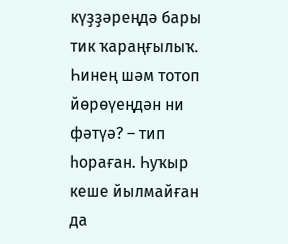күҙҙәреңдә бары тик ҡараңғылыҡ. Һинең шәм тотоп йөрөүеңдән ни фәтүә? – тип һораған. Һуҡыр кеше йылмайған да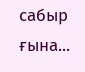сабыр ғына...